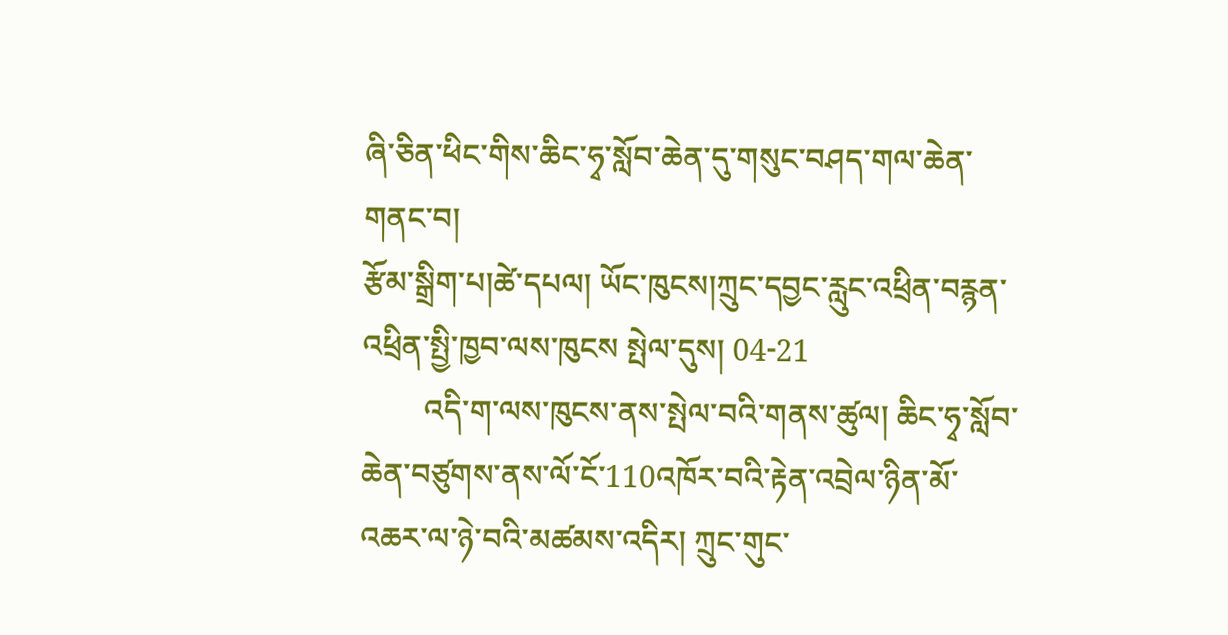ཞི་ཅིན་ཕིང་གིས་ཆིང་ཧྭ་སློབ་ཆེན་དུ་གསུང་བཤད་གལ་ཆེན་གནང་བ།
རྩོམ་སྒྲིག་པ།ཚེ་དཔལ། ཡོང་ཁུངས།ཀྲུང་དབྱང་རླུང་འཕྲིན་བརྙན་འཕྲིན་སྤྱི་ཁྱབ་ལས་ཁུངས སྤེལ་དུས། 04-21
        འདི་ག་ལས་ཁུངས་ནས་སྤེལ་བའི་གནས་ཚུལ། ཆིང་ཧྭ་སློབ་ཆེན་བཙུགས་ནས་ལོ་ངོ་110འཁོར་བའི་རྟེན་འབྲེལ་ཉིན་མོ་འཆར་ལ་ཉེ་བའི་མཚམས་འདིར། ཀྲུང་གུང་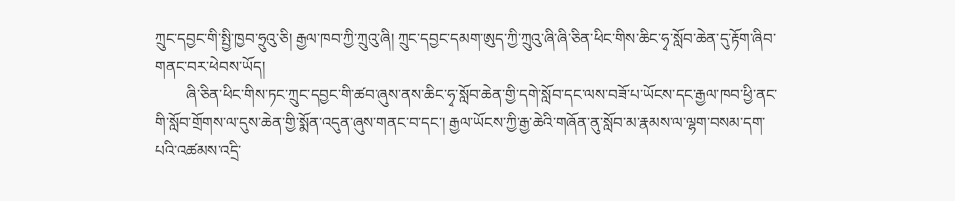ཀྲུང་དབྱང་གི་སྤྱི་ཁྱབ་ཧྲུའུ་ཅི། རྒྱལ་ཁབ་ཀྱི་ཀྲུའུ་ཞི། ཀྲུང་དབྱང་དམག་ཨུད་ཀྱི་ཀྲུའུ་ཞི་ཞི་ཅིན་ཕིང་གིས་ཆིང་ཧྭ་སློབ་ཆེན་དུ་རྟོག་ཞིབ་གནང་བར་ཕེབས་ཡོད།
        ཞི་ཅིན་ཕིང་གིས་ཏང་ཀྲུང་དབྱང་གི་ཚབ་ཞུས་ནས་ཆིང་ཧྭ་སློབ་ཆེན་གྱི་དགེ་སློབ་དང་ལས་བཟོ་པ་ཡོངས་དང་རྒྱལ་ཁབ་ཕྱི་ནང་གི་སློབ་གྲོགས་ལ་དུས་ཆེན་གྱི་སྨོན་འདུན་ཞུས་གནང་བ་དང་། རྒྱལ་ཡོངས་ཀྱི་རྒྱ་ཆེའི་གཞོན་ནུ་སློབ་མ་རྣམས་ལ་ལྷག་བསམ་དག་པའི་འཚམས་འདྲི་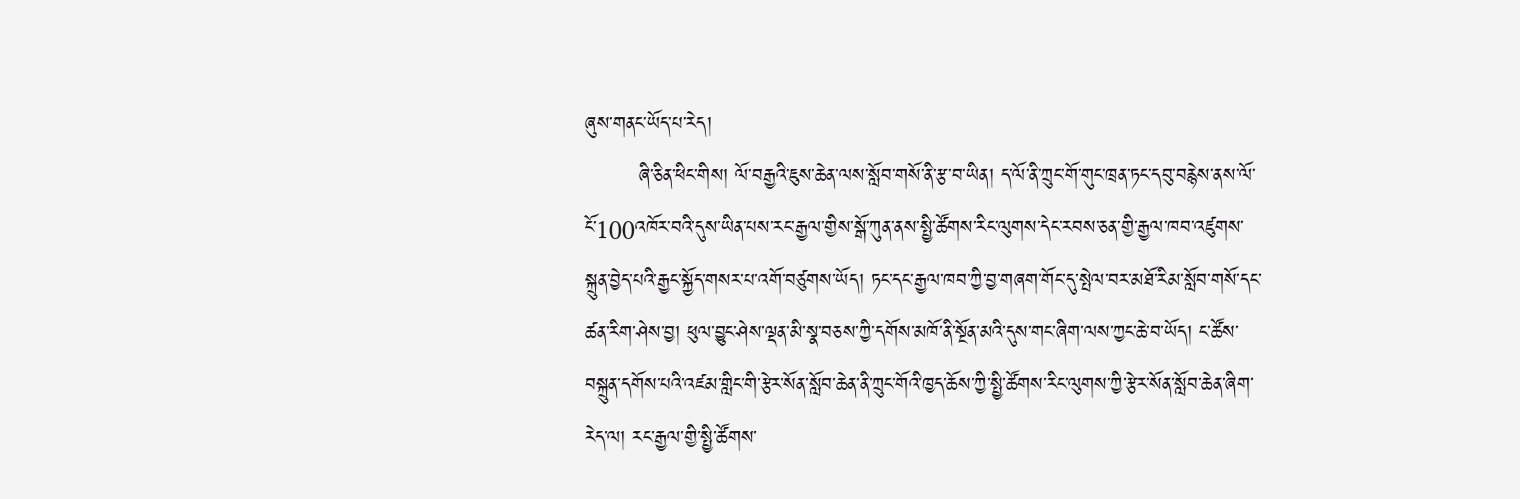ཞུས་གནང་ཡོད་པ་རེད།
        ཞི་ཅིན་ཕིང་གིས། ལོ་བརྒྱའི་ཇུས་ཆེན་ལས་སློབ་གསོ་ནི་རྩ་བ་ཡིན། ད་ལོ་ནི་ཀྲུང་གོ་གུང་ཁྲན་ཏང་དབུ་བརྙེས་ནས་ལོ་ངོ་100འཁོར་བའི་དུས་ཡིན་པས་རང་རྒྱལ་གྱིས་སྒོ་ཀུན་ནས་སྤྱི་ཚོགས་རིང་ལུགས་དེང་རབས་ཅན་གྱི་རྒྱལ་ཁབ་འཛུགས་སྐྲུན་བྱེད་པའི་རྒྱང་སྐྱོད་གསར་པ་འགོ་བཙུགས་ཡོད། ཏང་དང་རྒྱལ་ཁབ་ཀྱི་བྱ་གཞག་གོང་དུ་སྤེལ་བར་མཐོ་རིམ་སློབ་གསོ་དང་ཚན་རིག་ཤེས་བྱ། ཕུལ་བྱུང་ཤེས་ལྡན་མི་སྣ་བཅས་ཀྱི་དགོས་མཁོ་ནི་སྔོན་མའི་དུས་གང་ཞིག་ལས་ཀྱང་ཆེ་བ་ཡོད། ང་ཚོས་བསྐྲུན་དགོས་པའི་འཛམ་གླིང་གི་རྩེར་སོན་སློབ་ཆེན་ནི་ཀྲུང་གོའི་ཁྱད་ཆོས་ཀྱི་སྤྱི་ཚོགས་རིང་ལུགས་ཀྱི་རྩེར་སོན་སློབ་ཆེན་ཞིག་རེད་ལ། རང་རྒྱལ་གྱི་སྤྱི་ཚོགས་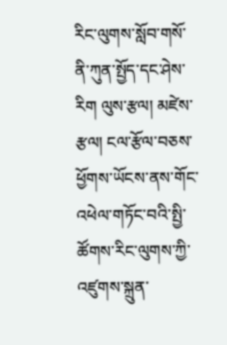རིང་ལུགས་སློབ་གསོ་ནི་ཀུན་སྤྱོད་དང་ཤེས་རིག ལུས་རྩལ། མཛེས་རྩལ། ངལ་རྩོལ་བཅས་ཕྱོགས་ཡོངས་ནས་གོང་འཕེལ་གཏོང་བའི་སྤྱི་ཚོགས་རིང་ལུགས་ཀྱི་འཛུགས་སྐྲུན་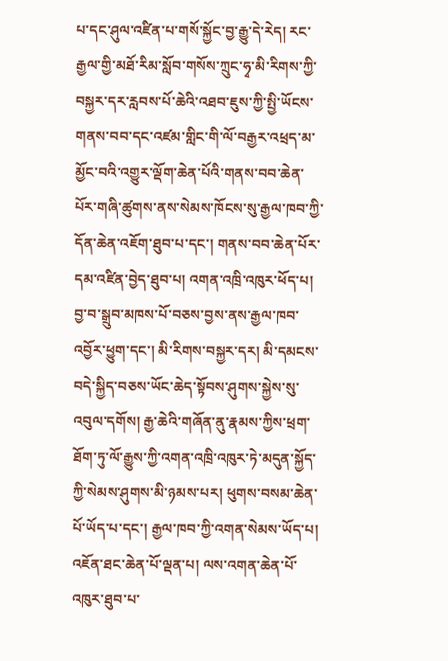པ་དང་ཤུལ་འཛིན་པ་གསོ་སྐྱོང་བྱ་རྒྱུ་དེ་རེད། རང་རྒྱལ་གྱི་མཐོ་རིམ་སློབ་གསོས་ཀྲུང་ཧྭ་མི་རིགས་ཀྱི་བསྐྱར་དར་རླབས་པོ་ཆེའི་འཐབ་ཇུས་ཀྱི་སྤྱི་ཡོངས་གནས་བབ་དང་འཛམ་གླིང་གི་ལོ་བརྒྱར་འཕྲད་མ་མྱོང་བའི་འགྱུར་ལྡོག་ཆེན་པོའི་གནས་བབ་ཆེན་པོར་གཞི་ཚུགས་ནས་སེམས་ཁོངས་སུ་རྒྱལ་ཁབ་ཀྱི་དོན་ཆེན་འཇོག་ཐུབ་པ་དང་། གནས་བབ་ཆེན་པོར་དམ་འཛིན་བྱེད་ཐུབ་པ། འགན་འཁྲི་འཁུར་ཕོད་པ། བྱ་བ་སྒྲུབ་མཁས་པོ་བཅས་བྱས་ནས་རྒྱལ་ཁབ་འབྱོར་ཕྱུག་དང་། མི་རིགས་བསྐྱར་དར། མི་དམངས་བདེ་སྐྱིད་བཅས་ཡོང་ཆེད་སྟོབས་ཤུགས་སྐྱེས་སུ་འབུལ་དགོས། རྒྱ་ཆེའི་གཞོན་ནུ་རྣམས་ཀྱིས་ཕྲག་ཐོག་ཏུ་ལོ་རྒྱུས་ཀྱི་འགན་འཁྲི་འཁུར་ཏེ་མདུན་སྐྱོད་ཀྱི་སེམས་ཤུགས་མི་ཉམས་པར། ཕུགས་བསམ་ཆེན་པོ་ཡོད་པ་དང་། རྒྱལ་ཁབ་ཀྱི་འགན་སེམས་ཡོད་པ། འཇོན་ཐང་ཆེན་པོ་ལྡན་པ། ལས་འགན་ཆེན་པོ་འཁུར་ཐུབ་པ་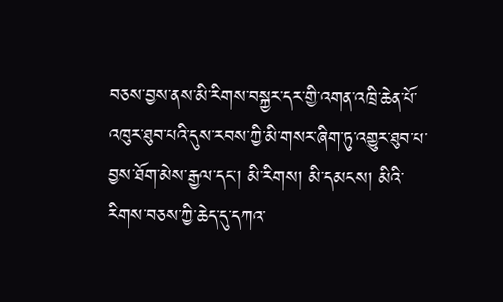བཅས་བྱས་ནས་མི་རིགས་བསྐྱར་དར་གྱི་འགན་འཁྲི་ཆེན་པོ་འཁུར་ཐུབ་པའི་དུས་རབས་ཀྱི་མི་གསར་ཞིག་ཏུ་འགྱུར་ཐུབ་པ་བྱས་ཐོག་མེས་རྒྱལ་དང་། མི་རིགས། མི་དམངས། མིའི་རིགས་བཅས་ཀྱི་ཆེད་དུ་དཀའ་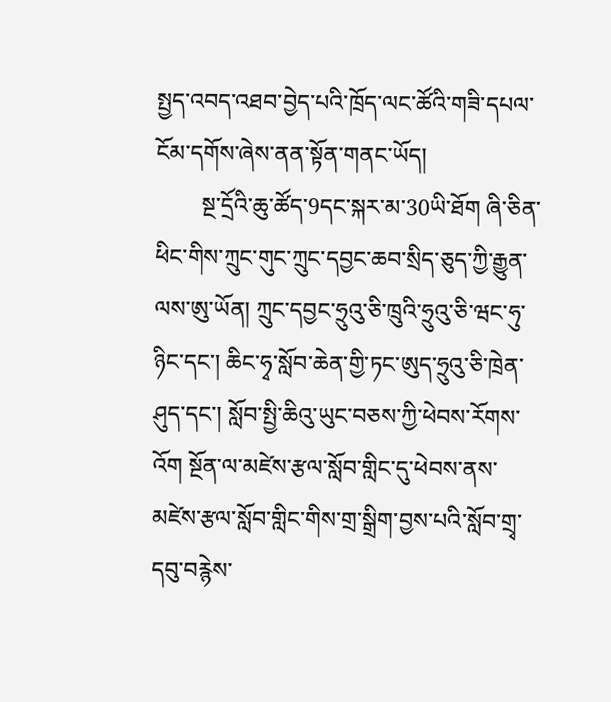སྤྱད་འབད་འཐབ་བྱེད་པའི་ཁྲོད་ལང་ཚོའི་གཟི་དཔལ་ངོམ་དགོས་ཞེས་ནན་སྟོན་གནང་ཡོད།
        སྔ་དྲོའི་ཆུ་ཚོད་9དང་སྐར་མ་30ཡི་ཐོག ཞི་ཅིན་ཕིང་གིས་ཀྲུང་གུང་ཀྲུང་དབྱང་ཆབ་སྲིད་ཅུད་ཀྱི་རྒྱུན་ལས་ཨུ་ཡོན། ཀྲུང་དབྱང་ཧྲུའུ་ཅི་ཁྲུའི་ཧྲུའུ་ཅི་ཝང་ཧུ་ཉིང་དང་། ཆིང་ཧྭ་སློབ་ཆེན་གྱི་ཏང་ཨུད་ཧྲུའུ་ཅི་ཁྲེན་ཤུད་དང་། སློབ་སྤྱི་ཆིའུ་ཡུང་བཅས་ཀྱི་ཕེབས་རོགས་འོག སྔོན་ལ་མཛེས་རྩལ་སློབ་གླིང་དུ་ཕེབས་ནས་མཛེས་རྩལ་སློབ་གླིང་གིས་གྲ་སྒྲིག་བྱས་པའི་སློབ་གྲྭ་དབུ་བརྙེས་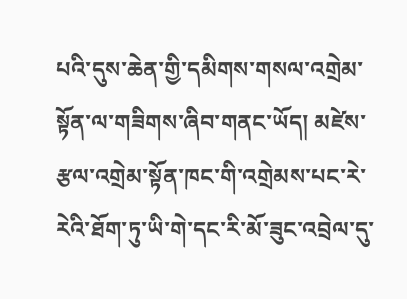པའི་དུས་ཆེན་གྱི་དམིགས་གསལ་འགྲེམ་སྟོན་ལ་གཟིགས་ཞིབ་གནང་ཡོད། མཛེས་རྩལ་འགྲེམ་སྟོན་ཁང་གི་འགྲེམས་པང་རེ་རེའི་ཐོག་ཏུ་ཡི་གེ་དང་རི་མོ་ཟུང་འབྲེལ་དུ་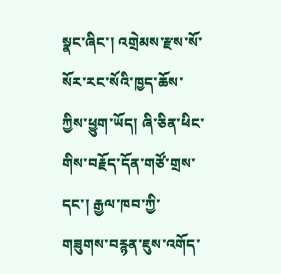སྣང་ཞིང་། འགྲེམས་རྫས་སོ་སོར་རང་སོའི་ཁྱད་ཆོས་ཀྱིས་ཕྱུག་ཡོད། ཞི་ཅིན་ཕིང་གིས་བརྗོད་དོན་གཙོ་གྲས་དང་། རྒྱལ་ཁབ་ཀྱི་གཟུགས་བརྙན་ཇུས་འགོད་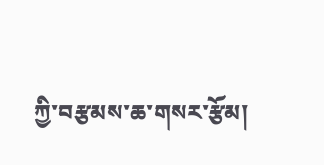ཀྱི་བརྩམས་ཆ་གསར་རྩོམ།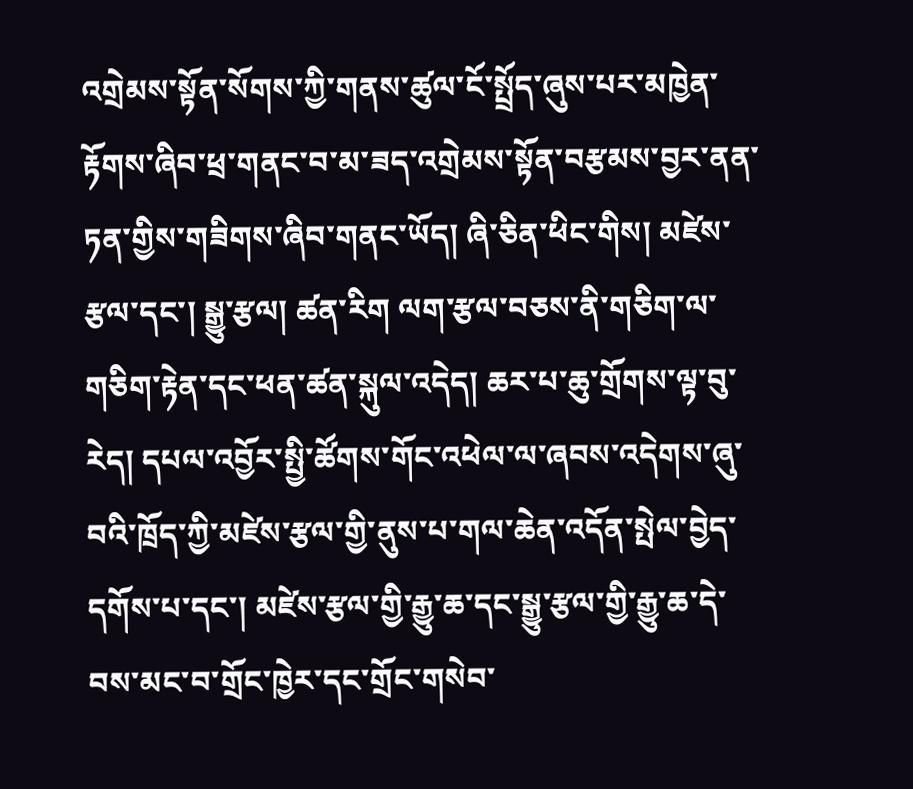འགྲེམས་སྟོན་སོགས་ཀྱི་གནས་ཚུལ་ངོ་སྤྲོད་ཞུས་པར་མཁྱེན་རྟོགས་ཞིབ་ཕྲ་གནང་བ་མ་ཟད་འགྲེམས་སྟོན་བརྩམས་བྱར་ནན་ཏན་གྱིས་གཟིགས་ཞིབ་གནང་ཡོད། ཞི་ཅིན་ཕིང་གིས། མཛེས་རྩལ་དང་། སྒྱུ་རྩལ། ཚན་རིག ལག་རྩལ་བཅས་ནི་གཅིག་ལ་གཅིག་རྟེན་དང་ཕན་ཚན་སྐུལ་འདེད། ཆར་པ་ཆུ་གྲོགས་ལྟ་བུ་རེད། དཔལ་འབྱོར་སྤྱི་ཚོགས་གོང་འཕེལ་ལ་ཞབས་འདེགས་ཞུ་བའི་ཁྲོད་ཀྱི་མཛེས་རྩལ་གྱི་ནུས་པ་གལ་ཆེན་འདོན་སྤེལ་བྱེད་དགོས་པ་དང་། མཛེས་རྩལ་གྱི་རྒྱུ་ཆ་དང་སྒྱུ་རྩལ་གྱི་རྒྱུ་ཆ་དེ་བས་མང་བ་གྲོང་ཁྱེར་དང་གྲོང་གསེབ་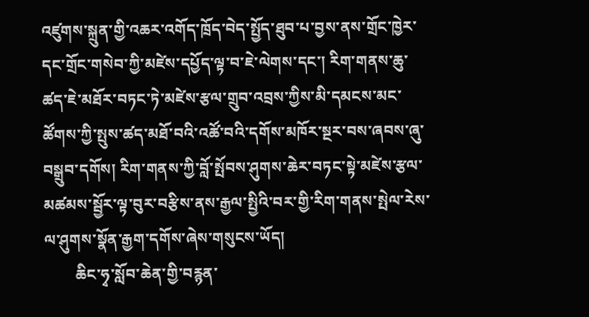འཛུགས་སྐྲུན་གྱི་འཆར་འགོད་ཁྲོད་བེད་སྤྱོད་ཐུབ་པ་བྱས་ནས་གྲོང་ཁྱེར་དང་གྲོང་གསེབ་ཀྱི་མཛེས་དཔྱོད་ལྟ་བ་ཇེ་ལེགས་དང་། རིག་གནས་ཆུ་ཚད་ཇེ་མཐོར་བཏང་ཏེ་མཛེས་རྩལ་གྲུབ་འབྲས་ཀྱིས་མི་དམངས་མང་ཚོགས་ཀྱི་སྤུས་ཚད་མཐོ་བའི་འཚོ་བའི་དགོས་མཁོར་སྔར་བས་ཞབས་ཞུ་བསྒྲུབ་དགོས། རིག་གནས་ཀྱི་བློ་སྤོབས་ཤུགས་ཆེར་བཏང་སྟེ་མཛེས་རྩལ་མཚམས་སྦྱོར་ལྟ་བུར་བརྩིས་ནས་རྒྱལ་སྤྱིའི་བར་གྱི་རིག་གནས་སྤེལ་རེས་ལ་ཤུགས་སྣོན་རྒྱག་དགོས་ཞེས་གསུངས་ཡོད།
        ཆིང་ཧྭ་སློབ་ཆེན་གྱི་བརྙན་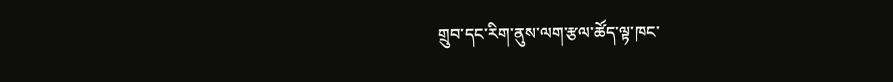གྲུབ་དང་རིག་ནུས་ལག་རྩལ་ཚོད་ལྟ་ཁང་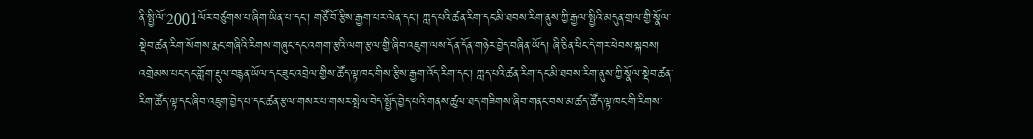ནི་སྤྱི་ལོ་2001ལོར་བཙུགས་པ་ཞིག་ཡིན་པ་དང་། གཙོ་བོ་རྩིས་རྒྱག་པར་ལེན་དང་། ཀླད་པའི་ཚན་རིག་དང་མི་ཐབས་རིག་ནུས་ཀྱི་རྒྱལ་སྤྱིའི་མདུན་གྲལ་གྱི་སྣོལ་སྡེབ་ཚན་རིག་སོགས་རྨང་གཞིའི་རིགས་གཞུང་དང་འགག་རྩའི་ལག་རྩལ་གྱི་ཞིབ་འཇུག་ལས་དོན་དོན་གཉེར་བྱེད་བཞིན་ཡོད། ཞི་ཅིན་ཕིང་དེ་གར་ཕེབས་སྐབས། འགྲེམས་པང་དང་གློག་རྡུལ་བརྙན་ཡོལ་དང་ཟུང་འབྲེལ་གྱིས་ཚོད་ལྟ་ཁང་གིས་རྩིས་རྒྱག་འོད་རིག་དང་། ཀླད་པའི་ཚན་རིག་དང་མི་ཐབས་རིག་ནུས་ཀྱི་སྣོལ་སྡེབ་ཚན་རིག་ཚོད་ལྟ་དང་ཞིབ་འཇུག་བྱེད་པ་དང་ཚན་རྩལ་གསར་པ་གསར་སྤེལ་བེད་སྤྱོད་བྱེད་པའི་གནས་ཚུལ་ཐད་གཟིགས་ཞིབ་གནང་བས་མ་ཚད་ཚོད་ལྟ་ཁང་གི་རིགས་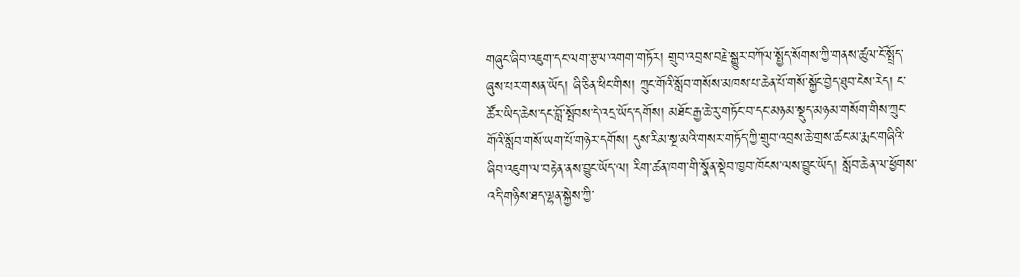གཞུང་ཞིབ་འཇུག་དང་ལག་རྩལ་འགག་གཏོར། གྲུབ་འབྲས་བརྗེ་སྒྱུར་བཀོལ་སྤྱོད་སོགས་ཀྱི་གནས་ཚུལ་ངོ་སྤྲོད་ཞུས་པར་གསན་ཡོད། ཞི་ཅིན་ཕིང་གིས། ཀྲུང་གོའི་སློབ་གསོས་མཁས་པ་ཆེན་པོ་གསོ་སྐྱོང་བྱེད་ཐུབ་ངེས་རེད། ང་ཚོར་ཡིད་ཆེས་དང་བློ་སྤོབས་དེ་འདྲ་ཡོད་དགོས། མཐོང་རྒྱ་ཆེ་རུ་གཏོང་བ་དང་མཉམ་སྡུད་མཉམ་གསོག་གིས་ཀྲུང་གོའི་སློབ་གསོ་ཡག་པོ་གཉེར་དགོས། དུས་རིམ་སྔ་མའི་གསར་གཏོད་ཀྱི་གྲུབ་འབྲས་ཆེ་གྲས་ཚང་མ་རྨང་གཞིའི་ཞིབ་འཇུག་ལ་བརྟེན་ནས་བྱུང་ཡོད་ལ། རིག་ཚན་ཁག་གི་སྣོན་སྡེབ་ཁྱབ་ཁོངས་ལས་བྱུང་ཡོད། སློབ་ཆེན་ལ་ཕྱོགས་འདི་གཉིས་ཐད་ལྷན་སྐྱེས་ཀྱི་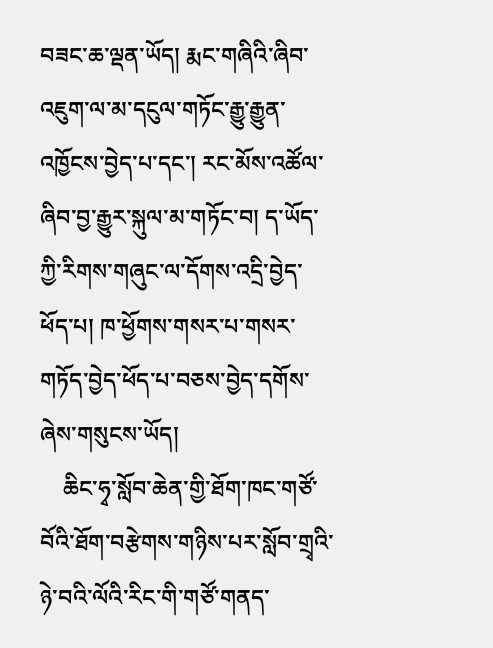བཟང་ཆ་ལྡན་ཡོད། རྨང་གཞིའི་ཞིབ་འཇུག་ལ་མ་དངུལ་གཏོང་རྒྱུ་རྒྱུན་འཁྱོངས་བྱེད་པ་དང་། རང་མོས་འཚོལ་ཞིབ་བྱ་རྒྱུར་སྐུལ་མ་གཏོང་བ། ད་ཡོད་ཀྱི་རིགས་གཞུང་ལ་དོགས་འདྲི་བྱེད་ཕོད་པ། ཁ་ཕྱོགས་གསར་པ་གསར་གཏོད་བྱེད་ཕོད་པ་བཅས་བྱེད་དགོས་ཞེས་གསུངས་ཡོད།
    ཆིང་ཧྭ་སློབ་ཆེན་གྱི་ཐོག་ཁང་གཙོ་བོའི་ཐོག་བརྩེགས་གཉིས་པར་སློབ་གྲྭའི་ཉེ་བའི་ལོའི་རིང་གི་གཙོ་གནད་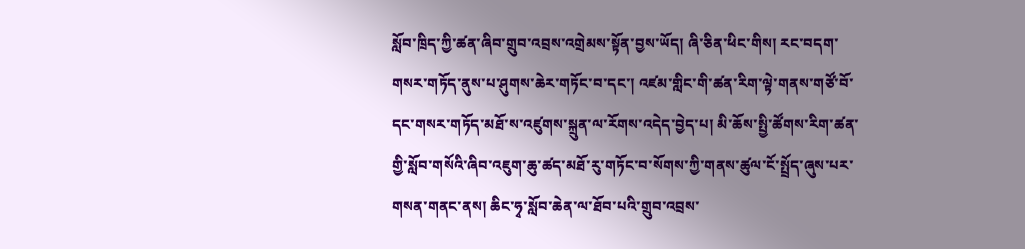སློབ་ཁྲིད་ཀྱི་ཚན་ཞིབ་གྲུབ་འབྲས་འགྲེམས་སྟོན་བྱས་ཡོད། ཞི་ཅིན་ཕིང་གིས། རང་བདག་གསར་གཏོད་ནུས་པ་ཤུགས་ཆེར་གཏོང་བ་དང་། འཛམ་གླིང་གི་ཚན་རིག་ལྟེ་གནས་གཙོ་བོ་དང་གསར་གཏོད་མཐོ་ས་འཛུགས་སྐྲུན་ལ་རོགས་འདེད་བྱེད་པ། མི་ཆོས་སྤྱི་ཚོགས་རིག་ཚན་གྱི་སློབ་གསོའི་ཞིབ་འཇུག་ཆུ་ཚད་མཐོ་རུ་གཏོང་བ་སོགས་ཀྱི་གནས་ཚུལ་ངོ་སྤྲོད་ཞུས་པར་གསན་གནང་ནས། ཆིང་ཧྭ་སློབ་ཆེན་ལ་ཐོབ་པའི་གྲུབ་འབྲས་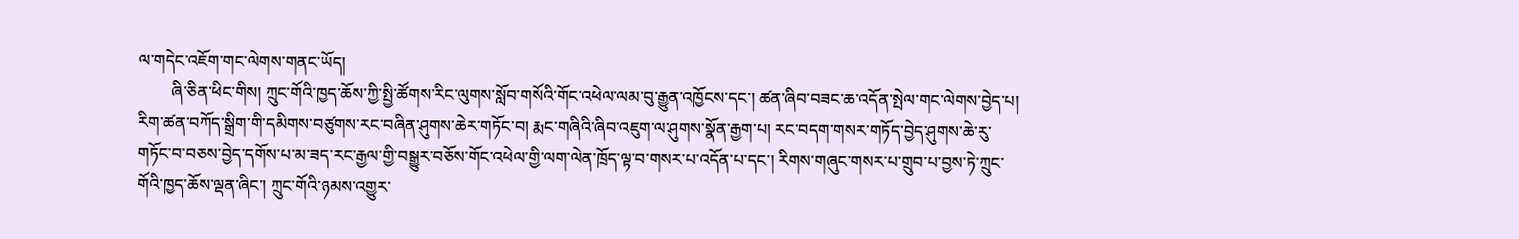ལ་གདེང་འཇོག་གང་ལེགས་གནང་ཡོད།
        ཞི་ཅིན་ཕིང་གིས། ཀྲུང་གོའི་ཁྱད་ཆོས་ཀྱི་སྤྱི་ཚོགས་རིང་ལུགས་སློབ་གསོའི་གོང་འཕེལ་ལམ་བུ་རྒྱུན་འཁྱོངས་དང་། ཚན་ཞིབ་བཟང་ཆ་འདོན་སྤེལ་གང་ལེགས་བྱེད་པ། རིག་ཚན་བཀོད་སྒྲིག་གི་དམིགས་བཙུགས་རང་བཞིན་ཤུགས་ཆེར་གཏོང་བ། རྨང་གཞིའི་ཞིབ་འཇུག་ལ་ཤུགས་སྣོན་རྒྱག་པ། རང་བདག་གསར་གཏོད་བྱེད་ཤུགས་ཆེ་རུ་གཏོང་བ་བཅས་བྱེད་དགོས་པ་མ་ཟད་རང་རྒྱལ་གྱི་བསྒྱུར་བཅོས་གོང་འཕེལ་གྱི་ལག་ལེན་ཁྲོད་ལྟ་བ་གསར་པ་འདོན་པ་དང་། རིགས་གཞུང་གསར་པ་གྲུབ་པ་བྱས་ཏེ་ཀྲུང་གོའི་ཁྱད་ཆོས་ལྡན་ཞིང་། ཀྲུང་གོའི་ཉམས་འགྱུར་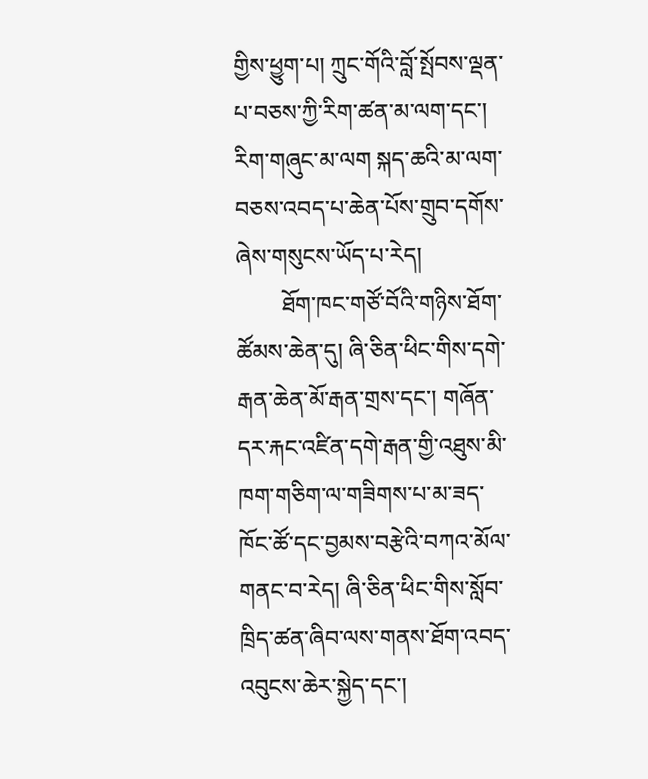གྱིས་ཕྱུག་པ། ཀྲུང་གོའི་བློ་སྤོབས་ལྡན་པ་བཅས་ཀྱི་རིག་ཚན་མ་ལག་དང་། རིག་གཞུང་མ་ལག སྐད་ཆའི་མ་ལག་བཅས་འབད་པ་ཆེན་པོས་གྲུབ་དགོས་ཞེས་གསུངས་ཡོད་པ་རེད།
        ཐོག་ཁང་གཙོ་བོའི་གཉིས་ཐོག་ཚོམས་ཆེན་དུ། ཞི་ཅིན་ཕིང་གིས་དགེ་རྒན་ཆེན་མོ་རྒན་གྲས་དང་། གཞོན་དར་རྐང་འཛིན་དགེ་རྒན་གྱི་འཐུས་མི་ཁག་གཅིག་ལ་གཟིགས་པ་མ་ཟད་ཁོང་ཚོ་དང་བྱམས་བརྩེའི་བཀའ་མོལ་གནང་བ་རེད། ཞི་ཅིན་ཕིང་གིས་སློབ་ཁྲིད་ཚན་ཞིབ་ལས་གནས་ཐོག་འབད་འབུངས་ཆེར་སྐྱེད་དང་།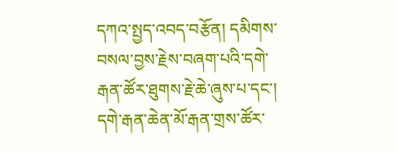དཀའ་སྤྱད་འབད་བརྩོན། དམིགས་བསལ་བྱས་རྗེས་བཞག་པའི་དགེ་རྒན་ཚོར་ཐུགས་རྗེ་ཆེ་ཞུས་པ་དང་། དགེ་རྒན་ཆེན་མོ་རྒན་གྲས་ཚོར་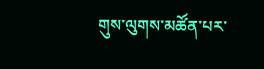གུས་ལུགས་མཚོན་པར་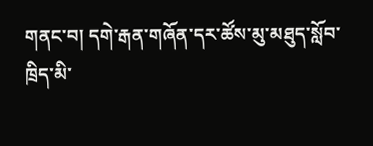གནང་བ། དགེ་རྒན་གཞོན་དར་ཚོས་མུ་མཐུད་སློབ་ཁྲིད་མི་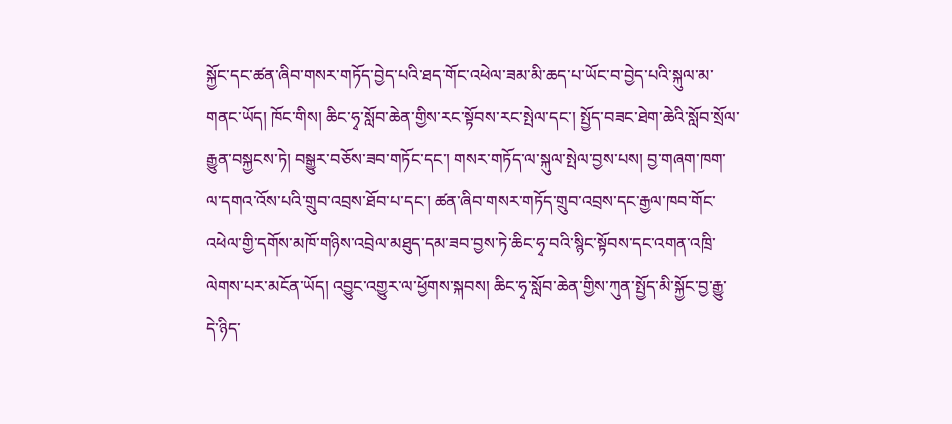སྐྱོང་དང་ཚན་ཞིབ་གསར་གཏོད་བྱེད་པའི་ཐད་གོང་འཕེལ་ཟམ་མི་ཆད་པ་ཡོང་བ་བྱེད་པའི་སྐུལ་མ་གནང་ཡོད། ཁོང་གིས། ཆིང་ཧྭ་སློབ་ཆེན་གྱིས་རང་སྟོབས་རང་སྤེལ་དང་། སྤྱོད་བཟང་ཐེག་ཆེའི་སློབ་སྲོལ་རྒྱུན་བསྐྱངས་ཏེ། བསྒྱུར་བཅོས་ཟབ་གཏོང་དང་། གསར་གཏོད་ལ་སྐུལ་སྤེལ་བྱས་པས། བྱ་གཞག་ཁག་ལ་དགའ་འོས་པའི་གྲུབ་འབྲས་ཐོབ་པ་དང་། ཚན་ཞིབ་གསར་གཏོད་གྲུབ་འབྲས་དང་རྒྱལ་ཁབ་གོང་འཕེལ་གྱི་དགོས་མཁོ་གཉིས་འབྲེལ་མཐུད་དམ་ཟབ་བྱས་ཏེ་ཆིང་ཧྭ་བའི་སྙིང་སྟོབས་དང་འགན་འཁྲི་ལེགས་པར་མངོན་ཡོད། འབྱུང་འགྱུར་ལ་ཕྱོགས་སྐབས། ཆིང་ཧྭ་སློབ་ཆེན་གྱིས་ཀུན་སྤྱོད་མི་སྐྱོང་བྱ་རྒྱུ་དེ་ཉིད་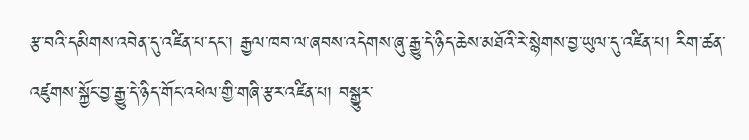རྩ་བའི་དམིགས་འབེན་དུ་འཛིན་པ་དང་། རྒྱལ་ཁབ་ལ་ཞབས་འདེགས་ཞུ་རྒྱུ་དེ་ཉིད་ཆེས་མཐོའི་རེ་སྙེགས་བྱ་ཡུལ་དུ་འཛིན་པ། རིག་ཚན་འཛུགས་སྐྱོང་བྱ་རྒྱུ་དེ་ཉིད་གོང་འཕེལ་གྱི་གཞི་རྩར་འཛིན་པ། བསྒྱུར་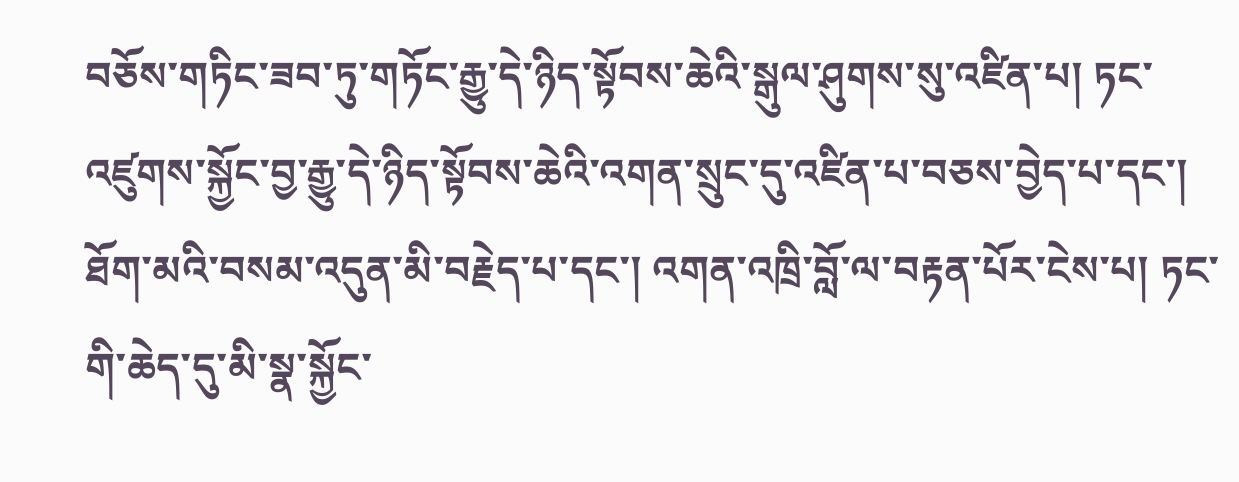བཅོས་གཏིང་ཟབ་ཏུ་གཏོང་རྒྱུ་དེ་ཉིད་སྟོབས་ཆེའི་སྒུལ་ཤུགས་སུ་འཛིན་པ། ཏང་འཛུགས་སྐྱོང་བྱ་རྒྱུ་དེ་ཉིད་སྟོབས་ཆེའི་འགན་སྲུང་དུ་འཛིན་པ་བཅས་བྱེད་པ་དང་། ཐོག་མའི་བསམ་འདུན་མི་བརྗེད་པ་དང་། འགན་འཁྲི་བློ་ལ་བརྟན་པོར་ངེས་པ། ཏང་གི་ཆེད་དུ་མི་སྣ་སྐྱོང་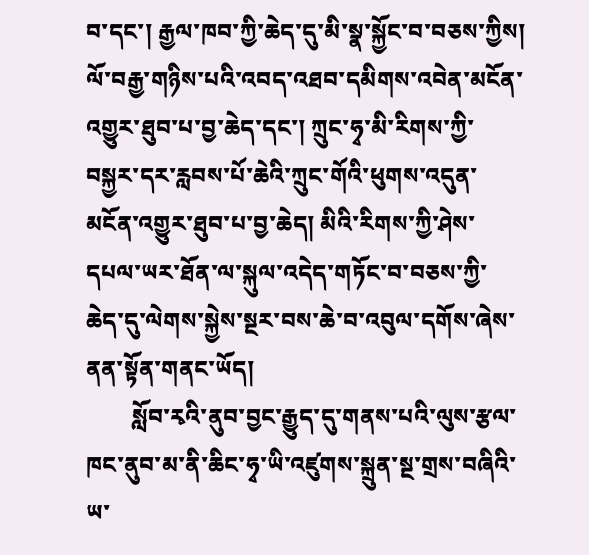བ་དང་། རྒྱལ་ཁབ་ཀྱི་ཆེད་དུ་མི་སྣ་སྐྱོང་བ་བཅས་ཀྱིས། ལོ་བརྒྱ་གཉིས་པའི་འབད་འཐབ་དམིགས་འབེན་མངོན་འགྱུར་ཐུབ་པ་བྱ་ཆེད་དང་། ཀྲུང་ཧྭ་མི་རིགས་ཀྱི་བསྐྱར་དར་རླབས་པོ་ཆེའི་ཀྲུང་གོའི་ཕུགས་འདུན་མངོན་འགྱུར་ཐུབ་པ་བྱ་ཆེད། མིའི་རིགས་ཀྱི་ཤེས་དཔལ་ཡར་ཐོན་ལ་སྐུལ་འདེད་གཏོང་བ་བཅས་ཀྱི་ཆེད་དུ་ལེགས་སྐྱེས་སྔར་བས་ཆེ་བ་འབུལ་དགོས་ཞེས་ནན་སྟོན་གནང་ཡོད།
        སློབ་རྭའི་ནུབ་བྱང་རྒྱུད་དུ་གནས་པའི་ལུས་རྩལ་ཁང་ནུབ་མ་ནི་ཆིང་ཧྭ་ཡི་འཛུགས་སྐྲུན་སྔ་གྲས་བཞིའི་ཡ་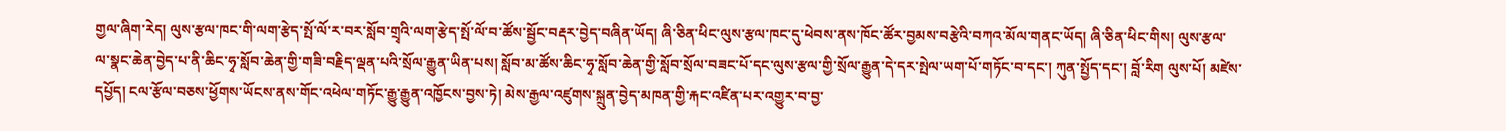གྱལ་ཞིག་རེད། ལུས་རྩལ་ཁང་གི་ལག་རྩེད་སྤོ་ལོ་ར་བར་སློབ་གྲྭའི་ལག་རྩེད་སྤོ་ལོ་བ་ཚོས་སྦྱོང་བརྡར་བྱེད་བཞིན་ཡོད། ཞི་ཅིན་ཕིང་ལུས་རྩལ་ཁང་དུ་ཕེབས་ནས་ཁོང་ཚོར་བྱམས་བརྩེའི་བཀའ་མོལ་གནང་ཡོད། ཞི་ཅིན་ཕིང་གིས། ལུས་རྩལ་ལ་སྣང་ཆེན་བྱེད་པ་ནི་ཆིང་ཧྭ་སློབ་ཆེན་གྱི་གཟི་བརྗིད་ལྡན་པའི་སྲོལ་རྒྱུན་ཡིན་པས། སློབ་མ་ཚོས་ཆིང་ཧྭ་སློབ་ཆེན་གྱི་སློབ་སྲོལ་བཟང་པོ་དང་ལུས་རྩལ་གྱི་སྲོལ་རྒྱུན་དེ་དར་སྤེལ་ཡག་པོ་གཏོང་བ་དང་། ཀུན་སྤྱོད་དང་། བློ་རིག ལུས་པོ། མཛེས་དཔྱོད། ངལ་རྩོལ་བཅས་ཕྱོགས་ཡོངས་ནས་གོང་འཕེལ་གཏོང་རྒྱུ་རྒྱུན་འཁྱོངས་བྱས་ཏེ། མེས་རྒྱལ་འཛུགས་སྐྲུན་བྱེད་མཁན་གྱི་རྐང་འཛིན་པར་འགྱུར་བ་བྱ་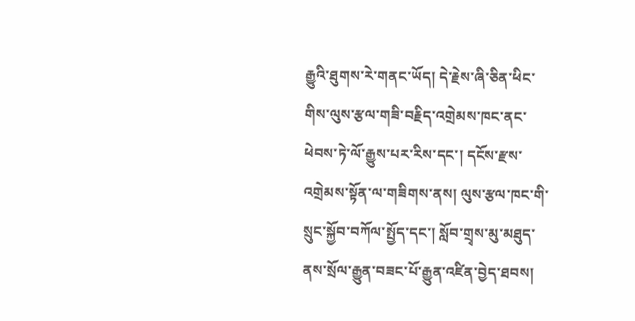རྒྱུའི་ཐུགས་རེ་གནང་ཡོད། དེ་རྗེས་ཞི་ཅིན་ཕིང་གིས་ལུས་རྩལ་གཟི་བརྗིད་འགྲེམས་ཁང་ནང་ཕེབས་ཏེ་ལོ་རྒྱུས་པར་རིས་དང་། དངོས་རྫས་འགྲེམས་སྟོན་ལ་གཟིགས་ནས། ལུས་རྩལ་ཁང་གི་སྲུང་སྐྱོབ་བཀོལ་སྤྱོད་དང་། སློབ་གྲྭས་མུ་མཐུད་ནས་སྲོལ་རྒྱུན་བཟང་པོ་རྒྱུན་འཛིན་བྱེད་ཐབས།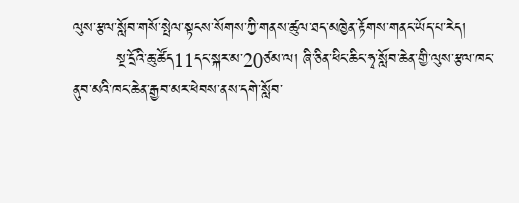ལུས་རྩལ་སློབ་གསོ་སྤེལ་སྟངས་སོགས་ཀྱི་གནས་ཚུལ་ཐད་མཁྱེན་རྟོགས་གནང་ཡོད་པ་རེད།
        སྔ་དྲོའི་ཆུ་ཚོད11དང་སྐར་མ་20ཙམ་ལ། ཞི་ཅིན་ཕིང་ཆིང་ཧྭ་སློབ་ཆེན་གྱི་ལུས་རྩལ་ཁང་ནུབ་མའི་ཁང་ཆེན་རྒྱབ་མར་ཕེབས་ནས་དགེ་སློབ་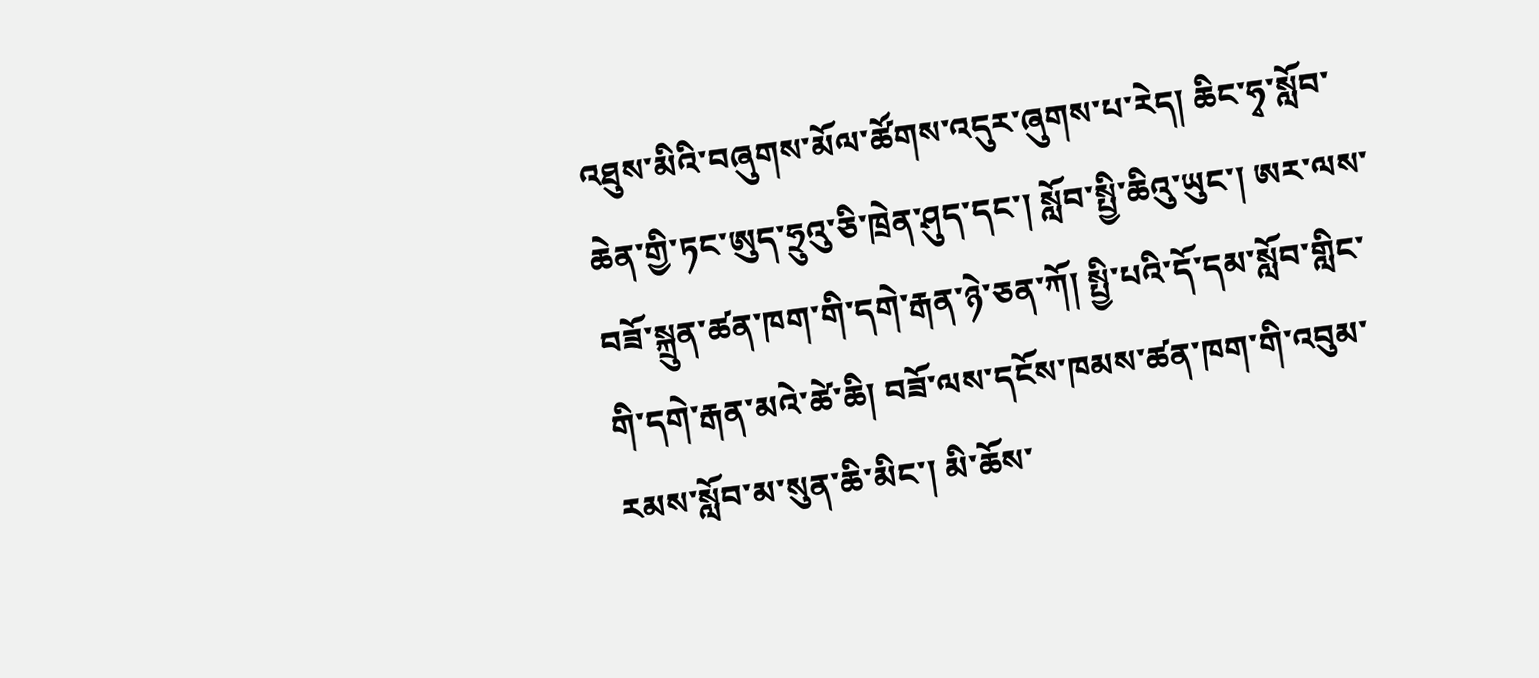འཐུས་མིའི་བཞུགས་མོལ་ཚོགས་འདུར་ཞུགས་པ་རེད། ཆིང་ཧྭ་སློབ་ཆེན་གྱི་ཏང་ཨུད་ཧྲུའུ་ཅི་ཁྲེན་ཤུད་དང་། སློབ་སྤྱི་ཆིའུ་ཡུང་། ཨར་ལས་བཟོ་སྐྲུན་ཚན་ཁག་གི་དགེ་རྒན་ཉེ་ཅན་ཀོ། སྤྱི་པའི་དོ་དམ་སློབ་གླིང་གི་དགེ་རྒན་མའེ་ཚེ་ཆི། བཟོ་ལས་དངོས་ཁམས་ཚན་ཁག་གི་འབུམ་རམས་སློབ་མ་སུན་ཆི་མིང་། མི་ཆོས་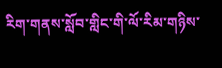རིག་གནས་སློབ་གླིང་གི་ལོ་རིམ་གཉིས་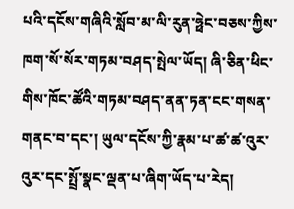པའི་དངོས་གཞིའི་སློབ་མ་ལི་རུན་ཧྥེང་བཅས་ཀྱིས་ཁག་སོ་སོར་གཏམ་བཤད་སྤེལ་ཡོད། ཞི་ཅིན་ཕིང་གིས་ཁོང་ཚོའི་གཏམ་བཤད་ནན་ཏན་ངང་གསན་གནང་བ་དང་། ཡུལ་དངོས་ཀྱི་རྣམ་པ་ཚ་ཚ་འུར་འུར་དང་སྤྲོ་སྣང་ལྡན་པ་ཞིག་ཡོད་པ་རེད།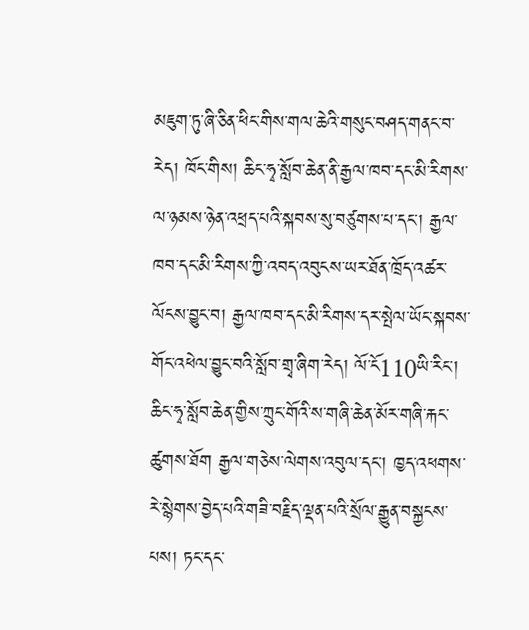མཇུག་ཏུ་ཞི་ཅིན་ཕིང་གིས་གལ་ཆེའི་གསུང་བཤད་གནང་བ་རེད། ཁོང་གིས། ཆིང་ཧྭ་སློབ་ཆེན་ནི་རྒྱལ་ཁབ་དང་མི་རིགས་ལ་ཉམས་ཉེན་འཕྲད་པའི་སྐབས་སུ་བཙུགས་པ་དང་། རྒྱལ་ཁབ་དང་མི་རིགས་ཀྱི་འབད་འབུངས་ཡར་ཐོན་ཁྲོད་འཚར་ལོངས་བྱུང་བ། རྒྱལ་ཁབ་དང་མི་རིགས་དར་སྤེལ་ཡོང་སྐབས་གོང་འཕེལ་བྱུང་བའི་སློབ་གྲྭ་ཞིག་རེད། ལོ་ངོ110ཡི་རིང་། ཆིང་ཧྭ་སློབ་ཆེན་གྱིས་ཀྲུང་གོའི་ས་གཞི་ཆེན་མོར་གཞི་རྐང་ཚུགས་ཐོག རྒྱལ་གཅེས་ལེགས་འབུལ་དང་། ཁྱད་འཕགས་རེ་སྙེགས་བྱེད་པའི་གཟི་བརྗིད་ལྡན་པའི་སྲོལ་རྒྱུན་བསྐྱངས་པས། ཏང་དང་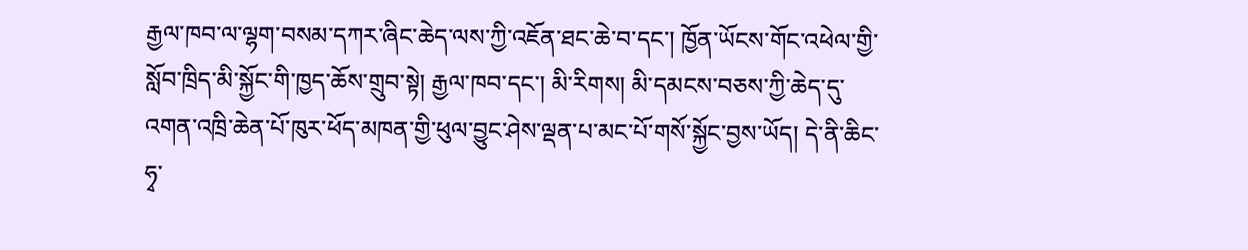རྒྱལ་ཁབ་ལ་ལྷག་བསམ་དཀར་ཞིང་ཆེད་ལས་ཀྱི་འཇོན་ཐང་ཆེ་བ་དང་། ཁྱོན་ཡོངས་གོང་འཕེལ་གྱི་སློབ་ཁྲིད་མི་སྐྱོང་གི་ཁྱད་ཆོས་གྲུབ་སྟེ། རྒྱལ་ཁབ་དང་། མི་རིགས། མི་དམངས་བཅས་ཀྱི་ཆེད་དུ་འགན་འཁྲི་ཆེན་པོ་ཁུར་ཕོད་མཁན་གྱི་ཕུལ་བྱུང་ཤེས་ལྡན་པ་མང་པོ་གསོ་སྐྱོང་བྱས་ཡོད། དེ་ནི་ཆིང་ཧྭ་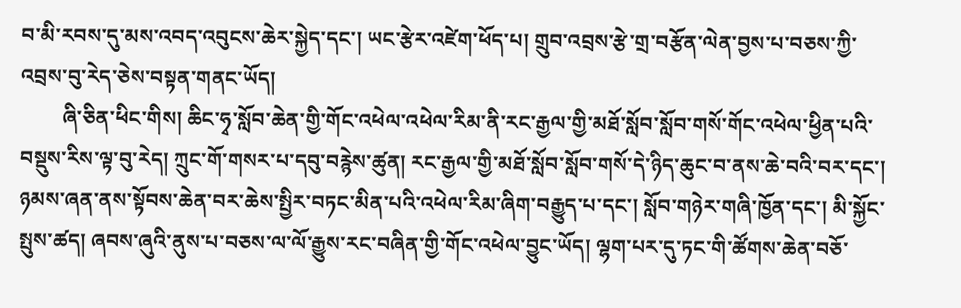བ་མི་རབས་དུ་མས་འབད་འབུངས་ཆེར་སྐྱེད་དང་། ཡང་རྩེར་འཛེག་ཕོད་པ། གྲུབ་འབྲས་རྩེ་གྲ་བརྩོན་ལེན་བྱས་པ་བཅས་ཀྱི་འབྲས་བུ་རེད་ཅེས་བསྟན་གནང་ཡོད།
        ཞི་ཅིན་ཕིང་གིས། ཆིང་ཧྭ་སློབ་ཆེན་གྱི་གོང་འཕེལ་འཕེལ་རིམ་ནི་རང་རྒྱལ་གྱི་མཐོ་སློབ་སློབ་གསོ་གོང་འཕེལ་ཕྱིན་པའི་བསྡུས་རིས་ལྟ་བུ་རེད། ཀྲུང་གོ་གསར་པ་དབུ་བརྙེས་ཚུན། རང་རྒྱལ་གྱི་མཐོ་སློབ་སློབ་གསོ་དེ་ཉིད་ཆུང་བ་ནས་ཆེ་བའི་བར་དང་། ཉམས་ཞན་ནས་སྟོབས་ཆེན་བར་ཆེས་སྤྱིར་བཏང་མིན་པའི་འཕེལ་རིམ་ཞིག་བརྒྱུད་པ་དང་། སློབ་གཉེར་གཞི་ཁྱོན་དང་། མི་སྐྱོང་སྤུས་ཚད། ཞབས་ཞུའི་ནུས་པ་བཅས་ལ་ལོ་རྒྱུས་རང་བཞིན་གྱི་གོང་འཕེལ་བྱུང་ཡོད། ལྷག་པར་དུ་ཏང་གི་ཚོགས་ཆེན་བཅོ་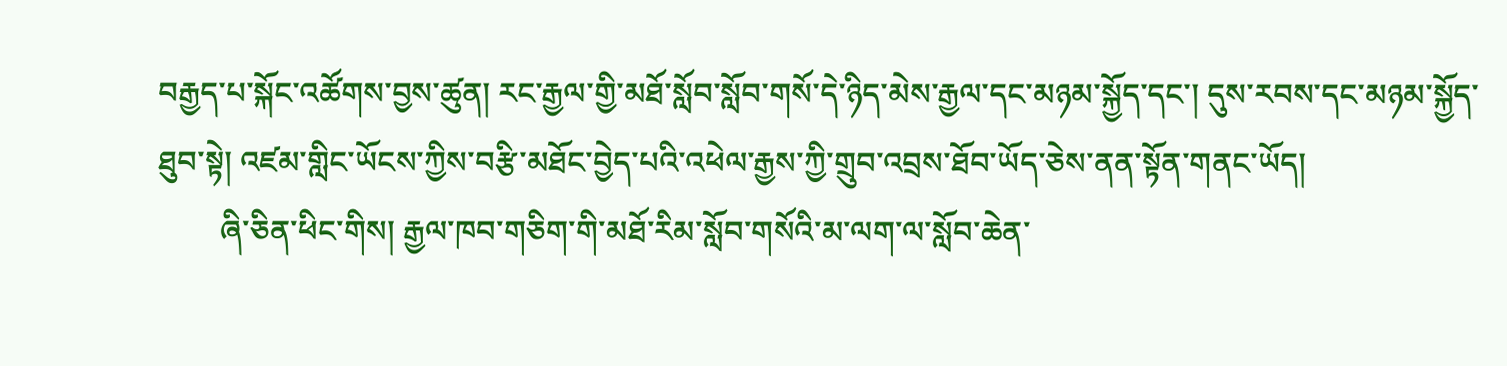བརྒྱད་པ་སྐོང་འཚོགས་བྱས་ཚུན། རང་རྒྱལ་གྱི་མཐོ་སློབ་སློབ་གསོ་དེ་ཉིད་མེས་རྒྱལ་དང་མཉམ་སྐྱོད་དང་། དུས་རབས་དང་མཉམ་སྐྱོད་ཐུབ་སྟེ། འཛམ་གླིང་ཡོངས་ཀྱིས་བརྩི་མཐོང་བྱེད་པའི་འཕེལ་རྒྱས་ཀྱི་གྲུབ་འབྲས་ཐོབ་ཡོད་ཅེས་ནན་སྟོན་གནང་ཡོད།
        ཞི་ཅིན་ཕིང་གིས། རྒྱལ་ཁབ་གཅིག་གི་མཐོ་རིམ་སློབ་གསོའི་མ་ལག་ལ་སློབ་ཆེན་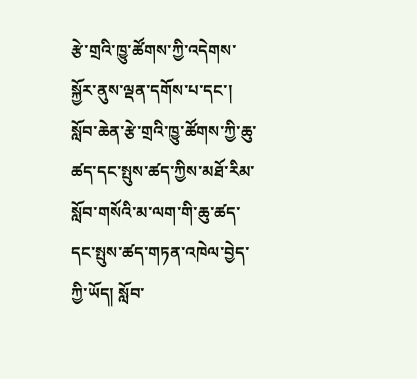རྩེ་གྲའི་ཁྱུ་ཚོགས་ཀྱི་འདེགས་སྐྱོར་ནུས་ལྡན་དགོས་པ་དང་། སློབ་ཆེན་རྩེ་གྲའི་ཁྱུ་ཚོགས་ཀྱི་ཆུ་ཚད་དང་སྤུས་ཚད་ཀྱིས་མཐོ་རིམ་སློབ་གསོའི་མ་ལག་གི་ཆུ་ཚད་དང་སྤུས་ཚད་གཏན་འཁེལ་བྱེད་ཀྱི་ཡོད། སློབ་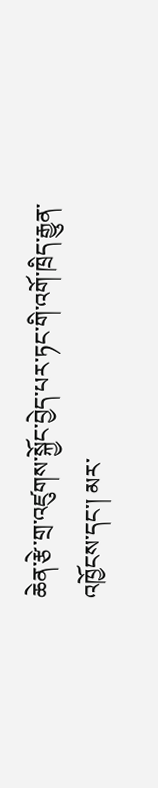ཆེན་རྩེ་གྲ་འཛུགས་སྐྱོང་བྱེད་པར་ཏང་གི་འགོ་ཁྲིད་རྒྱུན་འཁྱོངས་དང་། མར་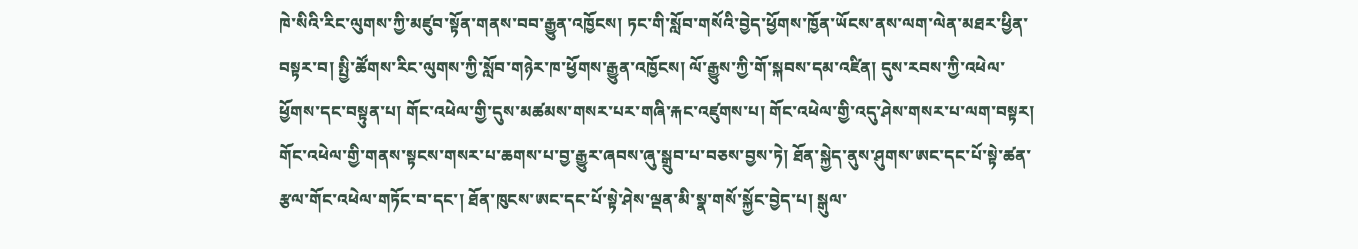ཁེ་སིའི་རིང་ལུགས་ཀྱི་མཛུབ་སྟོན་གནས་བབ་རྒྱུན་འཁྱོངས། ཏང་གི་སློབ་གསོའི་བྱེད་ཕྱོགས་ཁྱོན་ཡོངས་ནས་ལག་ལེན་མཐར་ཕྱིན་བསྟར་བ། སྤྱི་ཚོགས་རིང་ལུགས་ཀྱི་སློབ་གཉེར་ཁ་ཕྱོགས་རྒྱུན་འཁྱོངས། ལོ་རྒྱུས་ཀྱི་གོ་སྐབས་དམ་འཛིན། དུས་རབས་ཀྱི་འཕེལ་ཕྱོགས་དང་བསྟུན་པ། གོང་འཕེལ་གྱི་དུས་མཚམས་གསར་པར་གཞི་རྐང་འཛུགས་པ། གོང་འཕེལ་གྱི་འདུ་ཤེས་གསར་པ་ལག་བསྟར། གོང་འཕེལ་གྱི་གནས་སྟངས་གསར་པ་ཆགས་པ་བྱ་རྒྱུར་ཞབས་ཞུ་སྒྲུབ་པ་བཅས་བྱས་ཏེ། ཐོན་སྐྱེད་ནུས་ཤུགས་ཨང་དང་པོ་སྟེ་ཚན་རྩལ་གོང་འཕེལ་གཏོང་བ་དང་། ཐོན་ཁུངས་ཨང་དང་པོ་སྟེ་ཤེས་ལྡན་མི་སྣ་གསོ་སྐྱོང་བྱེད་པ། སྒུལ་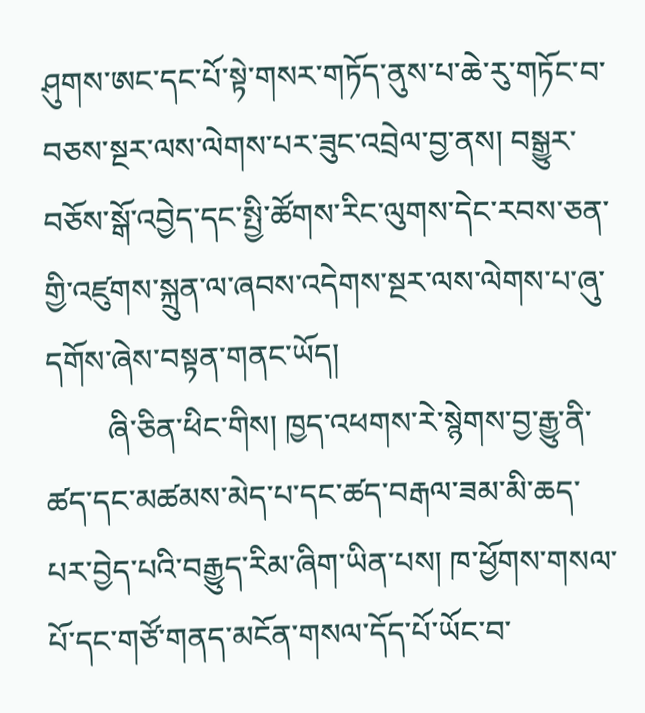ཤུགས་ཨང་དང་པོ་སྟེ་གསར་གཏོད་ནུས་པ་ཆེ་རུ་གཏོང་བ་བཅས་སྔར་ལས་ལེགས་པར་ཟུང་འབྲེལ་བྱ་ནས། བསྒྱུར་བཅོས་སྒོ་འབྱེད་དང་སྤྱི་ཚོགས་རིང་ལུགས་དེང་རབས་ཅན་གྱི་འཛུགས་སྐྲུན་ལ་ཞབས་འདེགས་སྔར་ལས་ལེགས་པ་ཞུ་དགོས་ཞེས་བསྟན་གནང་ཡོད།
        ཞི་ཅིན་ཕིང་གིས། ཁྱད་འཕགས་རེ་སྙེགས་བྱ་རྒྱུ་ནི་ཚད་དང་མཚམས་མེད་པ་དང་ཚད་བརྒལ་ཟམ་མི་ཆད་པར་བྱེད་པའི་བརྒྱུད་རིམ་ཞིག་ཡིན་པས། ཁ་ཕྱོགས་གསལ་པོ་དང་གཙོ་གནད་མངོན་གསལ་དོད་པོ་ཡོང་བ་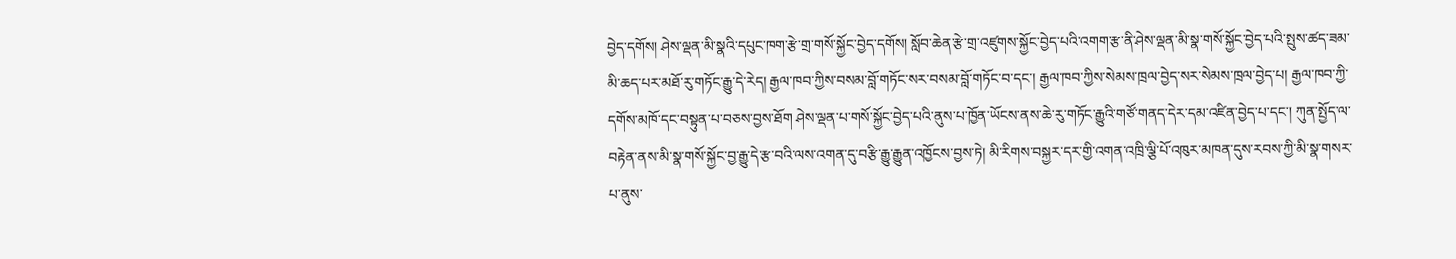བྱེད་དགོས། ཤེས་ལྡན་མི་སྣའི་དཔུང་ཁག་རྩེ་གྲ་གསོ་སྐྱོང་བྱེད་དགོས། སློབ་ཆེན་རྩེ་གྲ་འཛུགས་སྐྱོང་བྱེད་པའི་འགག་རྩ་ནི་ཤེས་ལྡན་མི་སྣ་གསོ་སྐྱོང་བྱེད་པའི་སྤུས་ཚད་ཟམ་མི་ཆད་པར་མཐོ་རུ་གཏོང་རྒྱུ་དེ་རེད། རྒྱལ་ཁབ་ཀྱིས་བསམ་བློ་གཏོང་སར་བསམ་བློ་གཏོང་བ་དང་། རྒྱལ་ཁབ་ཀྱིས་སེམས་ཁྲལ་བྱེད་སར་སེམས་ཁྲལ་བྱེད་པ། རྒྱལ་ཁབ་ཀྱི་དགོས་མཁོ་དང་བསྟུན་པ་བཅས་བྱས་ཐོག ཤེས་ལྡན་པ་གསོ་སྐྱོང་བྱེད་པའི་ནུས་པ་ཁྱོན་ཡོངས་ནས་ཆེ་རུ་གཏོང་རྒྱུའི་གཙོ་གནད་དེར་དམ་འཛིན་བྱེད་པ་དང་། ཀུན་སྤྱོད་ལ་བརྟེན་ནས་མི་སྣ་གསོ་སྐྱོང་བྱ་རྒྱུ་དེ་རྩ་བའི་ལས་འགན་དུ་བརྩི་རྒྱུ་རྒྱུན་འཁྱོངས་བྱས་ཏེ། མི་རིགས་བསྐྱར་དར་གྱི་འགན་འཁྲི་ལྕི་པོ་འཁུར་མཁན་དུས་རབས་ཀྱི་མི་སྣ་གསར་པ་ནུས་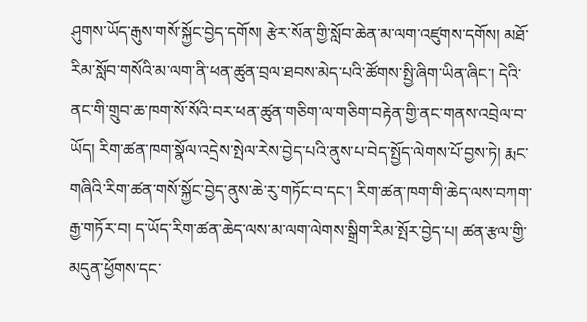ཤུགས་ཡོད་རྒུས་གསོ་སྐྱོང་བྱེད་དགོས། རྩེར་སོན་གྱི་སློབ་ཆེན་མ་ལག་འཛུགས་དགོས། མཐོ་རིམ་སློབ་གསོའི་མ་ལག་ནི་ཕན་ཚུན་བྲལ་ཐབས་མེད་པའི་ཚོགས་སྤྱི་ཞིག་ཡིན་ཞིང་། དེའི་ནང་གི་གྲུབ་ཆ་ཁག་སོ་སོའི་བར་ཕན་ཚུན་གཅིག་ལ་གཅིག་བརྟེན་གྱི་ནང་གནས་འབྲེལ་བ་ཡོད། རིག་ཚན་ཁག་སྣོལ་འདྲེས་སྤེལ་རེས་བྱེད་པའི་ནུས་པ་བེད་སྤྱོད་ལེགས་པོ་བྱས་ཏེ། རྨང་གཞིའི་རིག་ཚན་གསོ་སྐྱོང་བྱེད་ནུས་ཆེ་རུ་གཏོང་བ་དང་། རིག་ཚན་ཁག་གི་ཆེད་ལས་བཀག་རྒྱ་གཏོར་བ། ད་ཡོད་རིག་ཚན་ཆེད་ལས་མ་ལག་ལེགས་སྒྲིག་རིམ་སྤོར་བྱེད་པ། ཚན་རྩལ་གྱི་མདུན་ཕྱོགས་དང་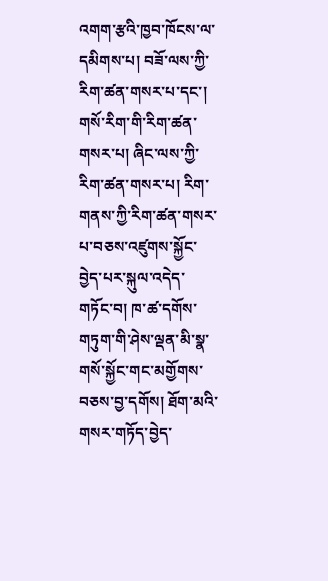འགག་རྩའི་ཁྱབ་ཁོངས་ལ་དམིགས་པ། བཟོ་ལས་ཀྱི་རིག་ཚན་གསར་པ་དང་། གསོ་རིག་གི་རིག་ཚན་གསར་པ། ཞིང་ལས་ཀྱི་རིག་ཚན་གསར་པ། རིག་གནས་ཀྱི་རིག་ཚན་གསར་པ་བཅས་འཛུགས་སྐྱོང་བྱེད་པར་སྐུལ་འདེད་གཏོང་བ། ཁ་ཚ་དགོས་གཏུག་གི་ཤེས་ལྡན་མི་སྣ་གསོ་སྐྱོང་གང་མགྱོགས་བཅས་བྱ་དགོས། ཐོག་མའི་གསར་གཏོད་བྱེད་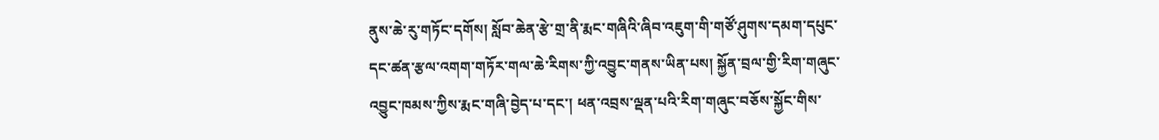ནུས་ཆེ་རུ་གཏོང་དགོས། སློབ་ཆེན་རྩེ་གྲ་ནི་རྨང་གཞིའི་ཞིབ་འཇུག་གི་གཙོ་ཤུགས་དམག་དཔུང་དང་ཚན་རྩལ་འགག་གཏོར་གལ་ཆེ་རིགས་ཀྱི་འབྱུང་གནས་ཡིན་པས། སྐྱོན་བྲལ་གྱི་རིག་གཞུང་འབྱུང་ཁམས་ཀྱིས་རྨང་གཞི་བྱེད་པ་དང་། ཕན་འབྲས་ལྡན་པའི་རིག་གཞུང་བཅོས་སྐྱོང་གིས་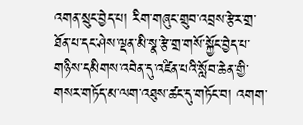འགན་སྲུང་བྱེད་པ། རིག་གཞུང་གྲུབ་འབྲས་རྩེར་གྲ་ཐོན་པ་དང་ཤེས་ལྡན་མི་སྣ་རྩེ་གྲ་གསོ་སྐྱོང་བྱེད་པ་གཉིས་དམིགས་འབེན་དུ་འཛིན་པའི་སློབ་ཆེན་གྱི་གསར་གཏོད་མ་ལག་འཐུས་ཚང་དུ་གཏོང་བ། འགག་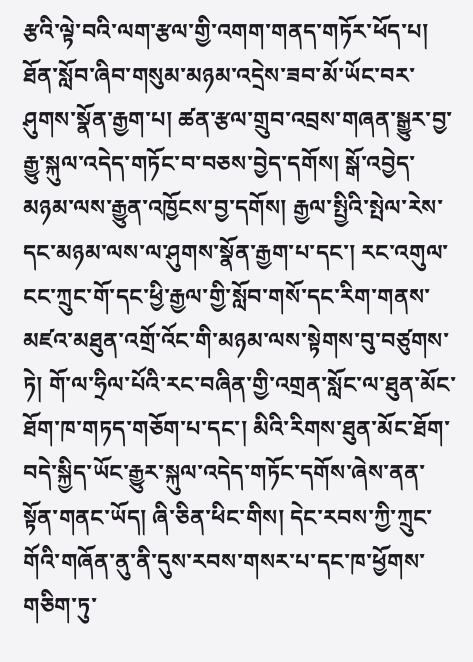རྩའི་ལྟེ་བའི་ལག་རྩལ་གྱི་འགག་གནད་གཏོར་ཕོད་པ། ཐོན་སློབ་ཞིབ་གསུམ་མཉམ་འདྲེས་ཟབ་མོ་ཡོང་བར་ཤུགས་སྣོན་རྒྱག་པ། ཚན་རྩལ་གྲུབ་འབྲས་གཞན་སྒྱུར་བྱ་རྒྱུ་སྐུལ་འདེད་གཏོང་བ་བཅས་བྱེད་དགོས། སྒོ་འབྱེད་མཉམ་ལས་རྒྱུན་འཁྱོངས་བྱ་དགོས། རྒྱལ་སྤྱིའི་སྤེལ་རེས་དང་མཉམ་ལས་ལ་ཤུགས་སྣོན་རྒྱག་པ་དང་། རང་འགུལ་ངང་ཀྲུང་གོ་དང་ཕྱི་རྒྱལ་གྱི་སློབ་གསོ་དང་རིག་གནས་མཛའ་མཐུན་འགྲོ་འོང་གི་མཉམ་ལས་སྟེགས་བུ་བཙུགས་ཏེ། གོ་ལ་ཧྲིལ་པོའི་རང་བཞིན་གྱི་འགྲན་སློང་ལ་ཐུན་མོང་ཐོག་ཁ་གཏད་གཅོག་པ་དང་། མིའི་རིགས་ཐུན་མོང་ཐོག་བདེ་སྐྱིད་ཡོང་རྒྱུར་སྐུལ་འདེད་གཏོང་དགོས་ཞེས་ནན་སྟོན་གནང་ཡོད། ཞི་ཅིན་ཕིང་གིས། དེང་རབས་ཀྱི་ཀྲུང་གོའི་གཞོན་ནུ་ནི་དུས་རབས་གསར་པ་དང་ཁ་ཕྱོགས་གཅིག་ཏུ་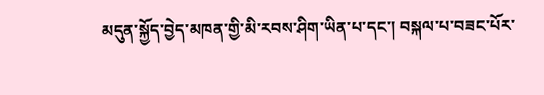མདུན་སྐྱོད་བྱེད་མཁན་གྱི་མི་རབས་ཤིག་ཡིན་པ་དང་། བསྐལ་པ་བཟང་པོར་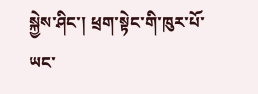སྐྱེས་ཤིང་། ཕྲག་སྟེང་གི་ཁུར་པོ་ཡང་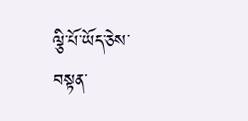ལྕི་པོ་ཡོད་ཅེས་བསྟན་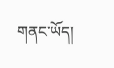གནང་ཡོད།